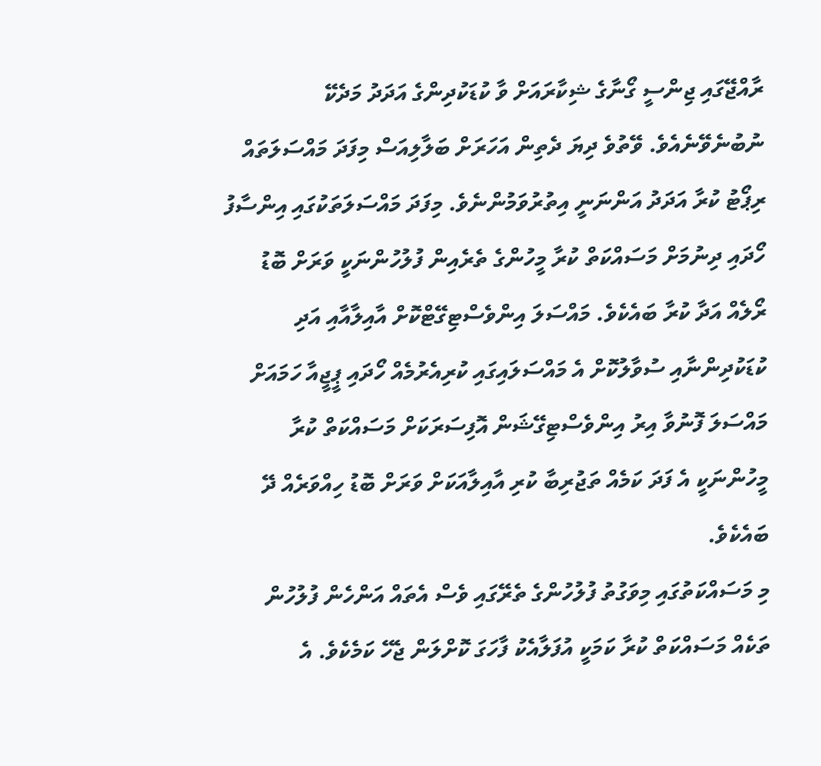ރާއްޖޭގައި ޖިންސީ ގޯނާގެ ޝިކާރައަށް ވާ ކުޑަކުދިންގެ އަދަދު މަދެކޭ ނުބުނެވޭނެއެވެ. ވޭތުވެ ދިޔަ ދެތިން އަހަރަށް ބަލާލިއަސް މިފަދަ މައްސަލަތައް ރިޕޯޓު ކުރާ އަދަދު އަންނަނީ އިތުރުވަމުންނެވެ. މިފަދަ މައްސަލަތަކުގައި އިންސާފު ހޯދައި ދިނުމަށް މަސައްކަތް ކުރާ މީހުންގެ ތެރެއިން ފުލުހުންނަކީ ވަރަށް ބޮޑު ރޯލެއް އަދާ ކުރާ ބައެކެވެ. މައްސަލަ އިންވެސްޓިގޭޓްކޮށް އާއިލާއާއި އަދި ކުޑަކުދިންނާއި ސުވާލުކޮށް އެ މައްސަލައިގައި ކުރިއެރުމެއް ހޯދައި ޕީޖީއާ ހަމައަށް މައްސަލަ ފޮނުވާ އިރު އިންވެސްޓިގޭޝަން އޮފިސަރަކަށް މަސައްކަތް ކުރާ މީހުންނަކީ އެ ފަދަ ކަމެއް ތަޖުރިބާ ކުރި އާއިލާއަކަށް ވަރަށް ބޮޑު ހިއްވަރެއް ދޭ ބައެކެވެ.
މި މަސައްކަތުގައި މިވަގުތު ފުލުހުންގެ ތެރޭގައި ވެސް އެތައް އަންހެން ފުލުހުން ތަކެއް މަސައްކަތް ކުރާ ކަމަކީ އުފަލާއެކު ފާހަގަ ކޮށްލަން ޖެހޭ ކަމެކެވެ. އެ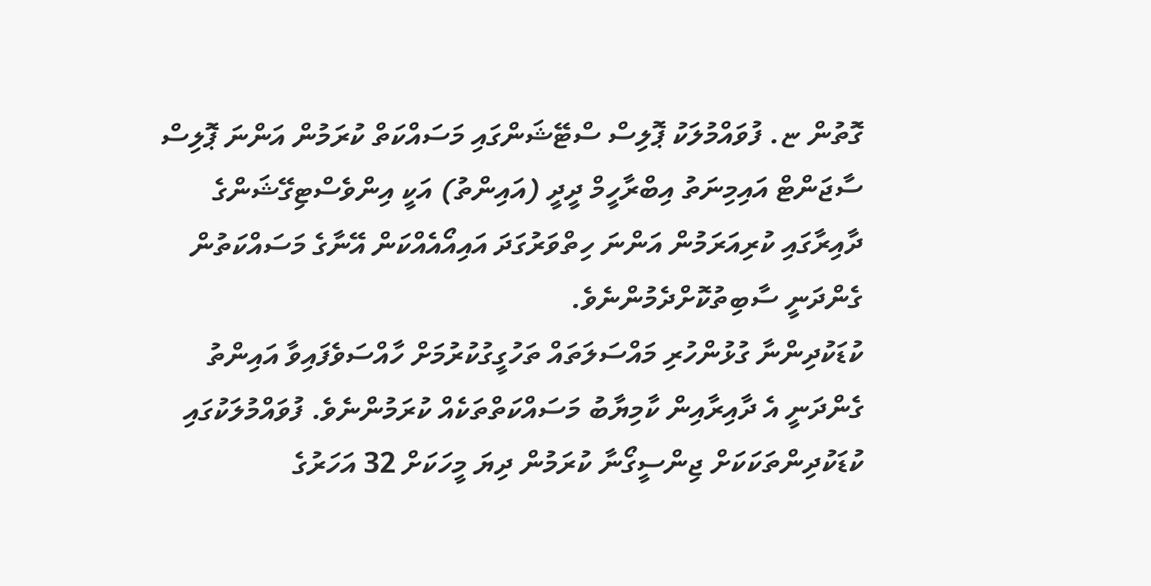ގޮތުން ޏ. ފުވައްމުލަކު ޕޮލިސް ސްޓޭޝަންގައި މަސައްކަތް ކުރަމުން އަންނަ ޕޮލިސް ސާޖަންޓް އައިމިނަތު އިބްރާހީމް ދީދީ (އައިންތު) އަކީ އިންވެސްޓިގޭޝަންގެ ދާއިރާގައި ކުރިއަރަމުން އަންނަ ހިތްވަރުގަދަ އައިއޯއެއްކަން އޭނާގެ މަސައްކަތުން ގެންދަނީ ސާބިތުކޮށްދެމުންނެވެ.
ކުޑަކުދިންނާ ގުޅުންހުރި މައްސަލަތައް ތަހުގީގުކުރުމަށް ހާއްސަވެފައިވާ އައިންތު ގެންދަނީ އެ ދާއިރާއިން ކާމިޔާބު މަސައްކަތްތަކެއް ކުރަމުންނެވެ. ފުވައްމުލަކުގައި ކުޑަކުދިންތަކަކަށް ޖިންސީގޯނާ ކުރަމުން ދިޔަ މީހަކަށް 32 އަހަރުގެ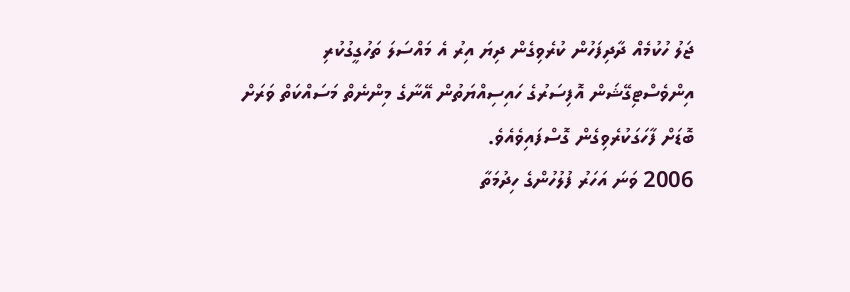ޖަލު ހުކުމެއް ދާދިފަހުން ކުރެވިގެން ދިޔަ އިރު އެ މައްސަލަ ތަހުގީގުކުރި އިންވެސްޓިގޭޝަން އޮފިސަރުގެ ހައިސިއްޔަތުން އޭނާގެ މިންނެތް މަސައްކަތް ވަރަށް ބޮޑަށް ފާހަގަކުރެވިގެން ގޮސްފައިވެއެވެ.
2006 ވަނަ އަހަރު ފުލުހުންގެ ހިދުމަތާ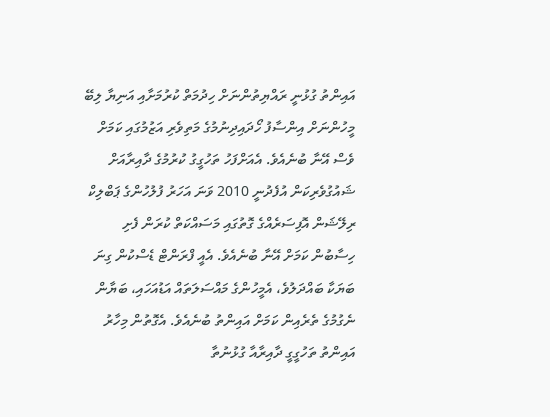އައިންތު ގުޅުނީ ރައްޔިތުންނަށް ހިދުމަތް ކުރުމަށާއި އަނިޔާ ލިބޭ މީހުންނަށް އިންސާފު ހޯދައިދިނުމުގެ މަތިވެރި އަޒުމުގައި ކަމަށް ވެސް އޭނާ ބުނެއެވެ. އެއަށްފަހު ތަހުގީގު ކުރުމުގެ ދާއިރާއަށް ޝައުގުވެރިކަން އުފެދުނީ 2010 ވަނަ އަހަރު ފުލުހުންގެ ޕަބްލިކް ރިލޭޝަން އޮފިސަރެއްގެ ގޮތުގައި މަސައްކަތް ކުރަން ފެށި ހިސާބުން ކަމަށް އޭނާ ބުނެއެވެ. އެއީ ފްރަންޓް ޑެސްކުން ގިނަ ބަޔަކާ ބައްދަލުވެ، އެމީހުންގެ މައްސަލަތައް އަޑުއަހައި، ބަޔާން ނެގުމުގެ ތެރެއިން ކަމަށް އައިންތު ބުނެއެވެ. އެގޮތުން މިހާރު އައިންތު ތަހުގީގީ ދާއިރާއާ ގުޅުނުތާ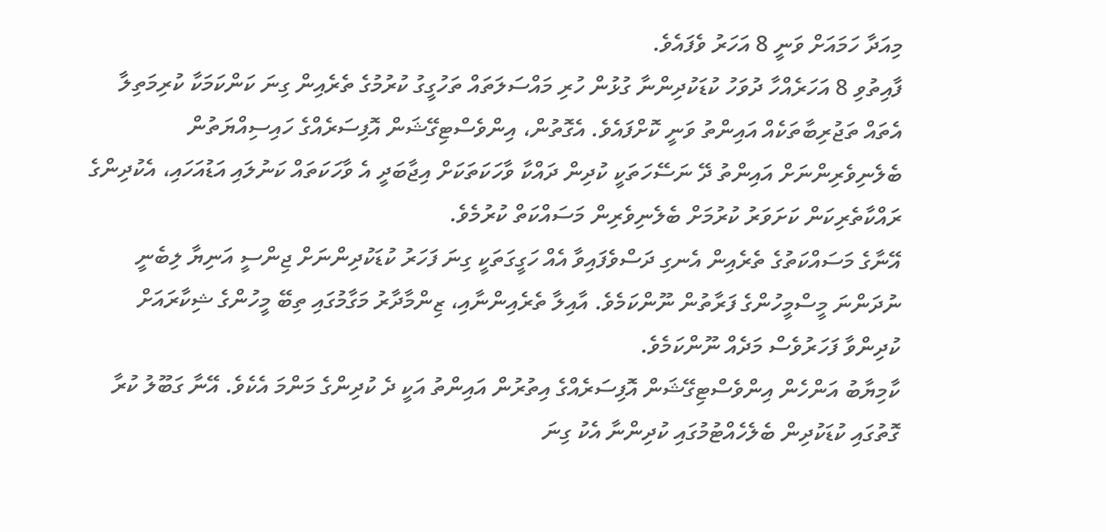މިއަދާ ހަމައަށް ވަނީ 8 އަހަރު ވެފައެވެ.
ފާއިތުވި 8 އަހަރެއްހާ ދުވަހު ކުޑަކުދިންނާ ގުޅުން ހުރި މައްސަލަތައް ތަހުގީގު ކުރުމުގެ ތެރެއިން ގިނަ ކަންކަމަކާ ކުރިމަތިލާ އެތައް ތަޖުރިބާތަކެއް އައިންތު ވަނީ ކޮށްފައެވެ. އެގޮތުން، އިންވެސްޓިގޭޝަން އޮފިސަރެއްގެ ހައިސިއްޔަތުން ބެލެނިވެރިންނަށް އައިންތު ދޭ ނަސޭހަތަކީ ކުދިން ދައްކާ ވާހަކަތަކަށް އިޖާބަދީ އެ ވާހަކަތައް ކަނުލައި އަޑުއަހައި، އެކުދިންގެ ރައްކާތެރިކަން ކަށަވަރު ކުރުމަށް ބެލެނިވެރިން މަސައްކަތް ކުރުމެވެ.
އޭނާގެ މަސައްކަތުގެ ތެރެއިން އެނގި ދަސްވެފައިވާ އެއް ހަގީގަތަކީ ގިނަ ފަހަރު ކުޑަކުދިންނަށް ޖިންސީ އަނިޔާ ލިބެނީ ނުދަންނަ މީސްމީހުންގެ ފަރާތުން ނޫންކަމެވެ. އާއިލާ ތެރެއިންނާއި، ޒިންމާދާރު މަގާމުގައި ތިބޭ މީހުންގެ ޝިކާރައަށް ކުދިންވާ ފަހަރުވެސް މަދެއް ނޫންކަމެވެ.
ކާމިޔާބު އަންހެން އިންވެސްޓިގޭޝަން އޮފިސަރެއްގެ އިތުރުން އައިންތު އަކީ ދެ ކުދިންގެ މަންމަ އެކެވެ. އޭނާ ގަބޫލު ކުރާ ގޮތުގައި ކުޑަކުދިން ބެލެހެއްޓުމުގައި ކުދިންނާ އެކު ގިނަ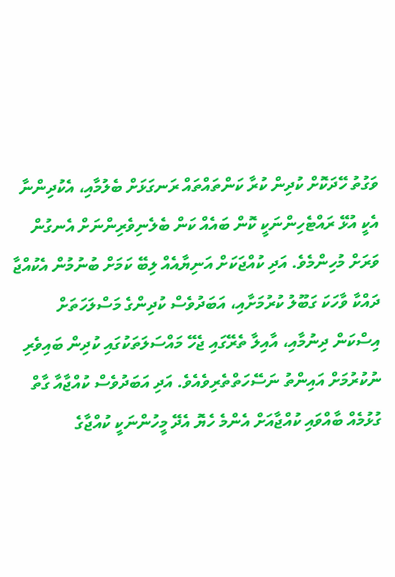ވަގުތު ހޭދަކޮށް ކުދިން ކުރާ ކަންތައްތައް ރަނގަޅަށް ބެލުމާއި، އެކުދިންނާ އެކީ އުޅޭ ރައްޓެހިންނަކީ ކޮން ބައެއް ކަން ބެލެނިވެރިންނަށް އެނގުން ވަރަށް މުހިންމެވެ. އަދި ކުއްޖަކަށް އަނިޔާއެއް ލިބޭ ކަމަށް ބުނުމުން އެކުއްޖާ ދައްކާ ވާހަކަ ގަބޫލު ކުރުމަށާއި، އަބަދުވެސް ކުދިންގެ މަސްލަހަތަށް އިސްކަން ދިނުމާއި، އާއިލާ ތެރޭގައި ޖެހޭ މައްސަލަތަކުގައި ކުދިން ބައިވެރި ނުކުރުމަށް އައިންތު ނަސޭހަތްތެރިވެއެވެ. އަދި އަބަދުވެސް ކުއްޖާއާ ގާތް ގުޅުމެއް ބާއްވައި ކުއްޖާއަށް އެންމެ ހެޔޮ އެދޭ މީހުންނަކީ ކުއްޖާގެ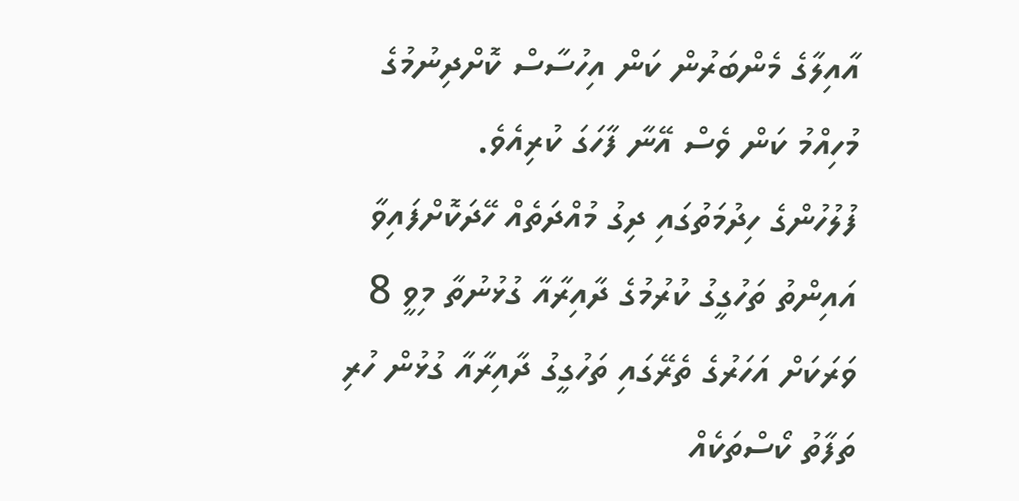އާއިލާގެ މެންބަރުން ކަން އިހުސާސް ކޮށްދިނުމުގެ މުހިއްމު ކަން ވެސް އޭނާ ފާހަގަ ކުރިއެވެ.
ފުލުހުންގެ ހިދުމަތުގައި ދިގު މުއްދަތެއް ހޭދަކޮށްފައިވާ އައިންތު ތަހުގީގު ކުރުމުގެ ދާއިރާއާ ގުޅުނުތާ މިވީ 8 ވަރަކަށް އަހަރުގެ ތެރޭގައި ތަހުގީގު ދާއިރާއާ ގުޅުން ހުރި ތަފާތު ކޯސްތަކެއް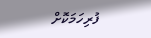ފުރިހަމަކޮށް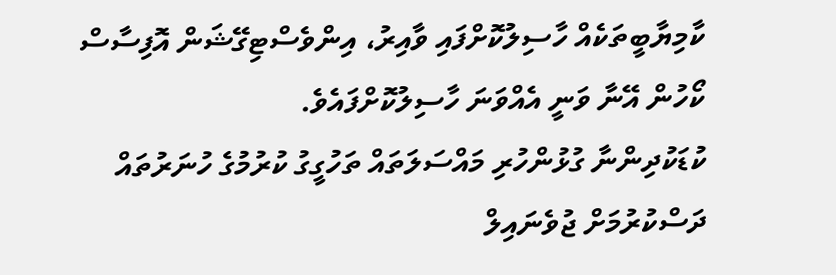ކާމިޔާބީތަކެއް ހާސިލުކޮށްފައި ވާއިރު، އިންވެސްޓިގޭޝަން އޮފިސާސް ކޯހުން އޭނާ ވަނީ އެއްވަނަ ހާސިލުކޮށްފައެވެ.
ކުޑަކުދިންނާ ގުޅުންހުރި މައްސަލަތައް ތަހުގީގު ކުރުމުގެ ހުނަރުތައް ދަސްކުރުމަށް ޖުވެނައިލް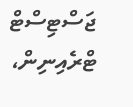ޖަސްޓިސްޓް ޓްރެއިނިން،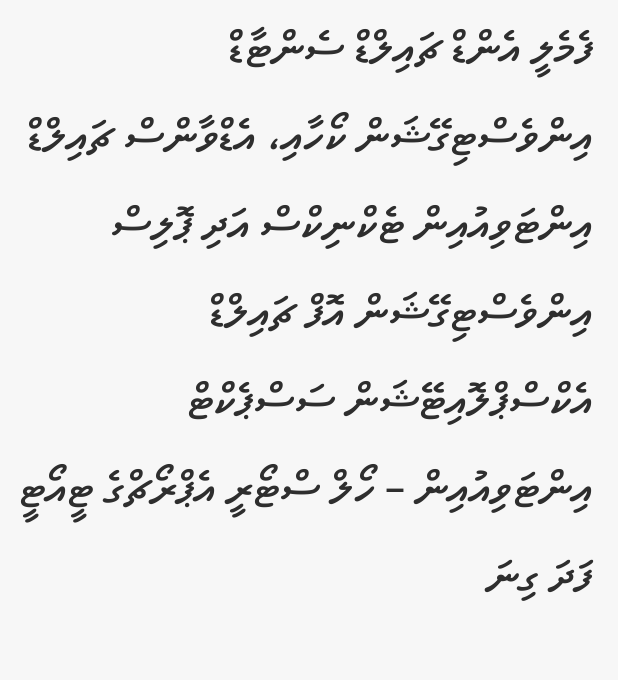ފެމެލީ އެންޑް ޗައިލްޑް ސެންޓާޑް އިންވެސްޓިގޭޝަން ކޯހާއި، އެޑްވާންސް ޗައިލްޑް އިންޓަވިއުއިން ޓެކްނިކްސް އަދި ޕޮލިސް އިންވެސްޓިގޭޝަން އޮފް ޗައިލްޑް އެކްސްޕްލޮއިޓޭޝަން ސަސްޕެކްޓް އިންޓަވިއުއިން – ހޯލް ސްޓޯރީ އެޕްރޯޗްގެ ޓީއޯޓީ ފަދަ ގިނަ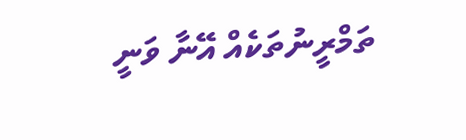ތަމްރީނުތަކެއް އޭނާ ވަނީ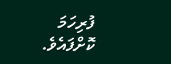ފުރިހަމަ ކޮށްފައެވެ.